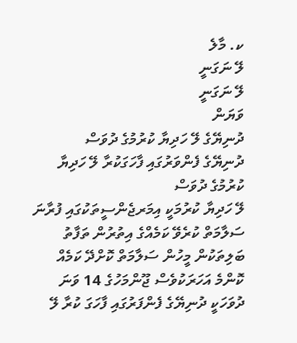ކ. މާލެ
ލޭ ނަގަނީ
ލޭ ނަގަނީ
ވަޔަން
ދުނިޔޭގެ ލޭ ހަދިޔާ ކުރުމުގެ ދުވަސް
ދުނިޔޭގެ ފެންވަރުގައި ފާހަގަކުރާ ލޭ ހަދިޔާ ކުރުމުގެ ދުވަސް
ލޭ ހަދިޔާ ކުރުމަކީ އިމަރޖެންސީތަކުގައި ފުރާނަ ސަލާމަތް ކުރެވޭ ކަމެއްގެ އިތުރުން ތަފާތު ބަލިތަކުން މީހުން ސަލާމަތް ކޮށްދޭ ކަމެއް
ކޮންމެ އަހަރަކުވެސް ޖޫންމަހުގެ 14 ވަނަ ދުވަހަކީ ދުނިޔޭގެ ފެންފަރުގައި ފާހަގަ ކުރާ ލޭ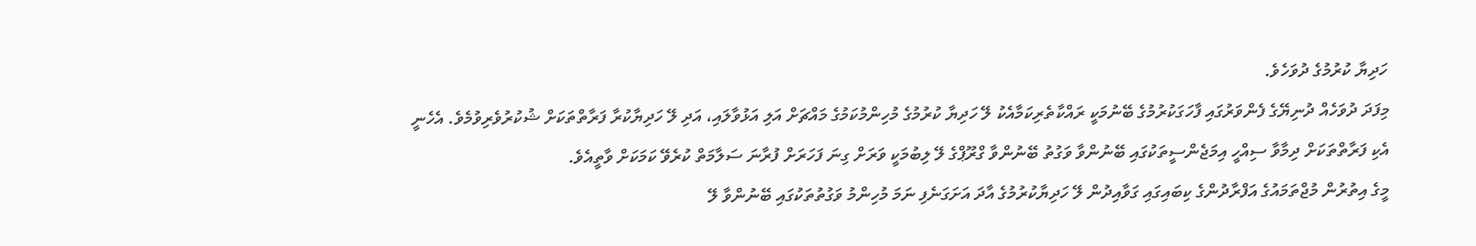ހަދިޔާ ކުރުމުގެ ދުވަހެވެ.
މިފަދަ ދުވަހެއް ދުނިޔޭގެ ފެންވަރުގައި ފާހަގަކުރުމުގެ ބޭނުމަކީ ރައްކާތެރިކަމާއެކު ލޭ ހަދިޔާ ކުރުމުގެ މުހިންމުކަމުގެ މައްޗަށް އަލި އަޅުވާލައި، އަދި ލޭ ހަދިޔާކުރާ ފަރާތްތަކަށް ޝުކުރުވެރިވުމެވެ. އެހެނީ އެކި ފަރާތްތަކަށް ދިމާވާ ސިއްހީ އިމަޖެންސީތަކުގައި ބޭނުންވާ ވަގުތު ބޭނުންވާ ގްރޫޕްގެ ލޭ ލިބުމަކީ ވަރަށް ގިނަ ފަހަރަށް ފުރާނަ ސަލާމަތް ކުރެވޭ ކަމަކަށް ވާތީއެވެ.
މީގެ އިތުރުން މުޖްތަމައުގެ އަފްރާދުންގެ ކިބައިގައި ގަވާއިދުން ލޭ ހަދިޔާކުރުމުގެ އާދަ އަށަގަނެފި ނަމަ މުހިންމު ވަގުތުތަކުގައި ބޭނުންވާ ލޭ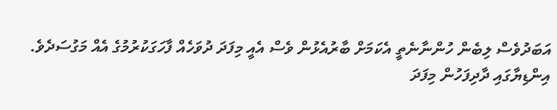އަބަދުވެސް ލިބެން ހުންނާނެތީ އެކަމަށް ބާރުއެޅުން ވެސް އެއީ މިފަދަ ދުވަހެއް ފާހަގަކުރުމުގެ އެއް މަގުސަދެވެ.
އިންޑިޔާގައި ދާދިފަހުން މިފަދަ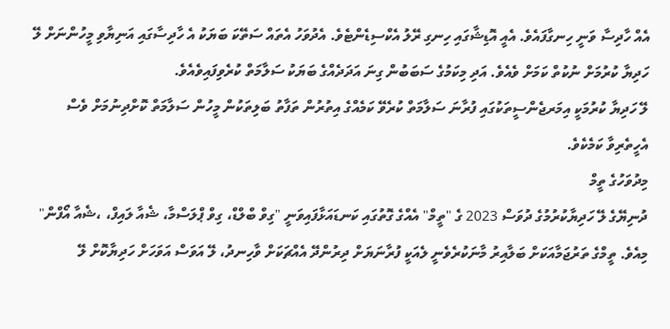އެއް ހާދިސާ ވަނީ ހިނގާފައެވެ. އެއީ އޮޑިޝާގައި ހިނގި ރޭލު އެކްސިޑެންޓެވެ. އެދުވަހު އެތައް ސަތޭކަ ބަޔަކު އެ ހާދިސާގައި އަނިޔާވި މީހުންނަށް ލޭ ހަދިޔާ ކުރުމަށް ނުކުތް ކަމަށް ވެއެވެ. އަދި މިކަމުގެ ސަބަބުން ގިނަ އަދަދެއްގެ ބަޔަކު ސަލާމަތް ކުރެވިފައިވެއެވެ.
ލޭ ހަދިޔާ ކުރުމަކީ އިމަރޖެންސީތަކުގައި ފުރާނަ ސަލާމަތް ކުރެވޭ ކަމެއްގެ އިތުރުން ތަފާތު ބަލިތަކުން މީހުން ސަލާމަތް ކޮށްދިނުމަށް ވެސް އެހީތެރިވާ ކަމެކެވެ.
މިދުވަހުގެ ތީމް
ދުނިޔޭގެ ލޭ ހަދިޔާކުރުމުގެ ދުވަސް 2023 ގެ "ތީމް" އެއްގެ ގޮތުގައި ކަނޑައަޅާފައިވަނީ "ގިވް ބްލްޑް، ގިވް ޕްލަސްމާ، ޝެއާ ލައިފް، ،ޝެއާ އޯފްން" މިއެވެ. ތީމްގެ ތަރުޖަމާއަކަށް ބަލާއިރު މާނަކުރެވެނީ ލެއަކީ ފުރާނަޔަށް ދިރުންދޭ އެއްޗަކަށް ވާހިނދު، ލޭ އަވަސް އަވަހަށް ހަދިޔާކޮށް ލޭ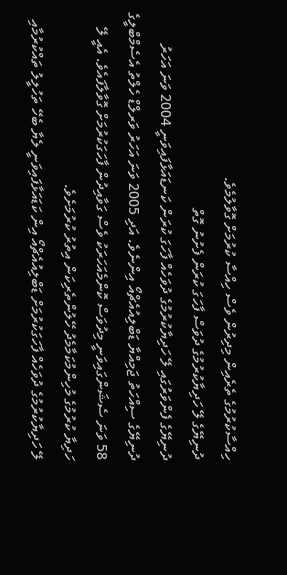ހިއްސާކުރުމުގެ ތެރެއިން މިދިރުން ވެސް ހިއްސާ ކުރުމަށް ގޮވާލުމެވެ.
ދުނިޔޭގެ ލޭ ހަދިޔާކުރުމުގެ ދުވަސް ފާހަގަ ކުރަން ފެށުނު ގޮތް
ދުނިޔޭގެ ފެންވަރުގައި ލޭ ހަދިޔާކުރުމުގެ ދުވަހެއް ފާހަގަ ކުރަން ކަނޑައަޅާފައިވަނީ 2004 ވަނަ އަހަރު ދުނިޔޭގެ ސިއްހަތު ޖަމިއްޔާ ޑަބްލިއުއެޗްއޯ އިންނެވެ. އަދި 2005 ވަނަ އަހަރު ވަރލްޑް ހެލްތު އެސެމްބްލީގެ 58 ވަނަ ސެޝަންގައިވަނީ މިދުވަސް ކޮންމެއަހަރަކު ވެސް ގަވާއިދުން ފާހަގަކުރުމަށް ގޮވާލާފައެވެ. އެއީ ލޭ ހަދިޔާ ކުރުމުގެ މުހިންމުކަމާމެދު ހޭލުންތެރިކަން އިތުރު ކުރުމަށެވެ.
ލޭ ހަދިޔާކުރުމުގެ ދުވަހެއް ފާހަގަކުރުމަށް ޑަބްލިއުއެޗްއޯ އިން ކަޑައަޅާފައިވަނީ ލެޔާ ބެހޭ ތަހުލީލު ތައްކުރުމާއި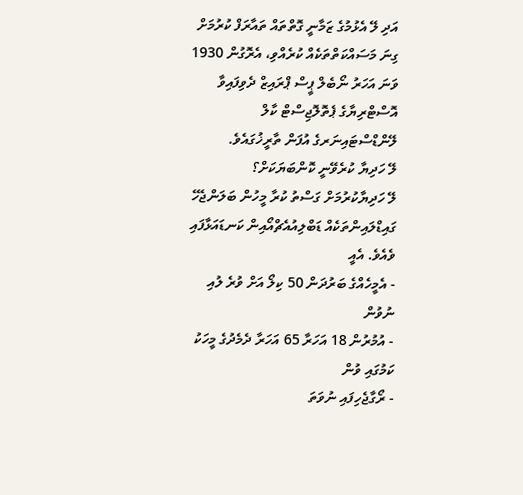އަދި ލޭ އެޅުމުގެ ޒަމާނީ ގޮތްތައް ތައާރަފް ކުރުމަށް ގިނަ މަސައްކަތްތަކެއް ކުރެއްވި، އެރޮގުން 1930 ވަނަ އަހަރު ނޯބެލް ޕީސް ޕްރައިޒް ދެވިފައިވާ އޮސްޓްރިޔާގެ ޕެތޮލޮޖިސްޓް ކާލް ލޭންޑްސްޓައިނަރގެ އުފަން ތާރީޚުގައެވެ.
ލޭ ހަދިޔާ ކުރެވޭނީ ކޮންބަޔަކަށް؟
ލޭ ހަދިޔާކުރުމަށް ގަސްތު ކުރާ މީހުން ބަލަންޖެހޭ ގައިޑްލައިންތަކެއް ޑަބްލިއުއެޗްއޯއިން ކަނޑައަޅާފައި ވެއެވެ. އެއީ
- އެމީހެއްގެ ބަރުދަން 50 ކިލޯ އަށް ވުރެ ލުއި ނުވުން
- އުމުރުން 18 އަހަރާ 65 އަހަރާ ދެމެދުގެ މީހަކު ކަމުގައި ވުން
- ރޯގާޖެހިފައި ނުވަތަ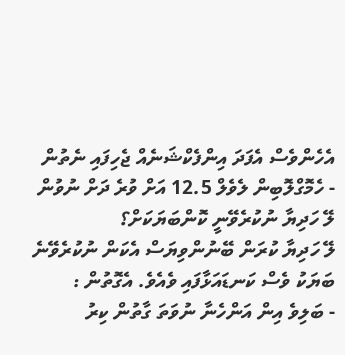އެހެންވެސް އެފަދަ އިންފެކްޝަނެއް ޖެހިފައި ނެތުން
- ހެމޮގްލޮބިން ލެވެލް 12.5 އަށް ވުރެ ދަށް ނުވުން
ލޭ ހަދިޔާ ނުކުރެވޭނީ ކޮންބަޔަކަށް؟
ލޭ ހަދިޔާ ކުރަން ބޭނުންވިޔަސް އެކަން ނުކުރެވޭނެ ބަޔަކު ވެސް ކަނޑައަޅާފައި ވެއެވެ. އެގޮތުން :
- ބަލިވެ އިން އަންހެނާ ނުވަތަ ގާތުން ކިރު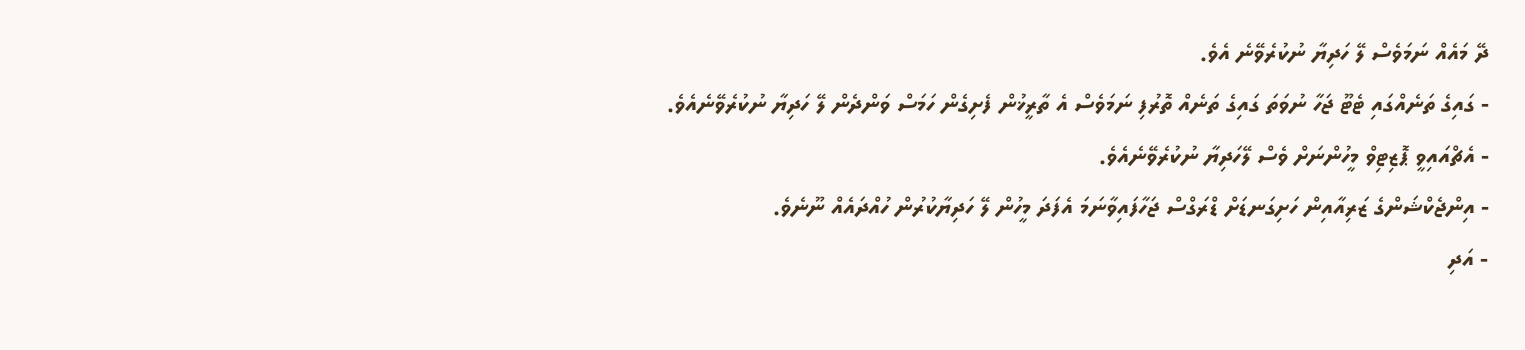ދޭ މައެއް ނަމަވެސް ލޭ ހަދިޔާ ނުކުރެވޭނެ އެވެ.
- ގައިގެ ތަނެއްގައި ޓެޓޫ ޖަހާ ނުވަތަ ގައިގެ ތަނެއް ތޮރުފި ނަމަވެސް އެ ތާރީޚުން ފެށިގެން ހަމަސް ވަންދެން ލޭ ހަދިޔާ ނުކުރެވޭނެއެވެ.
- އެޗްއައިވީ ޕޮޒިޓިވް މީހުންނަށް ވެސް ލޭހަދިޔާ ނުކުރެވޭނެއެވެ.
- އިންޖެކްޝަންގެ ޒަރިއާއިން ހަށިގަނޑަށް ޑްރަގްސް ޖަހާފައިވާނަމަ އެފަދަ މީހުން ލޭ ހަދިޔާކުރުން ހުއްދައެއް ނޫނެވެ.
- އަދި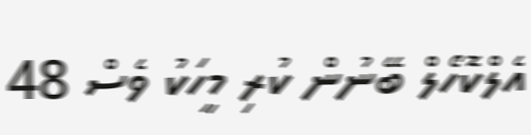އެލްކޮހޯލް ބޭނުން ކުރި މީހަކު ވެސް 48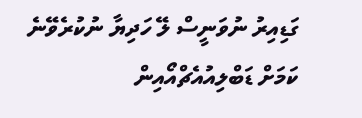ގަޑިއިރު ނުވަނީސް ލޭ ހަދިޔާ ނުކުރެވޭނެ ކަމަށް ޑަބްލިއުއެޗްއޯއިން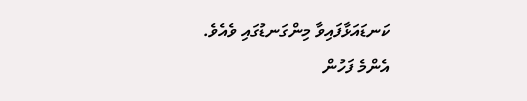ކަނޑައަޅާފައިވާ މިންގަނޑުގައި ވެއެވެ.
އެންމެ ފަހުން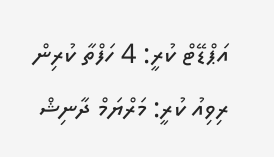އަޕްޑޭޓް ކުރީ: 4 ހަފްތާ ކުރިން
ރިވިއު ކުރީ: މަރްޔަމް ދާނިޝް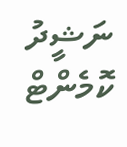ނަޝީދު
ކޮމެންޓް